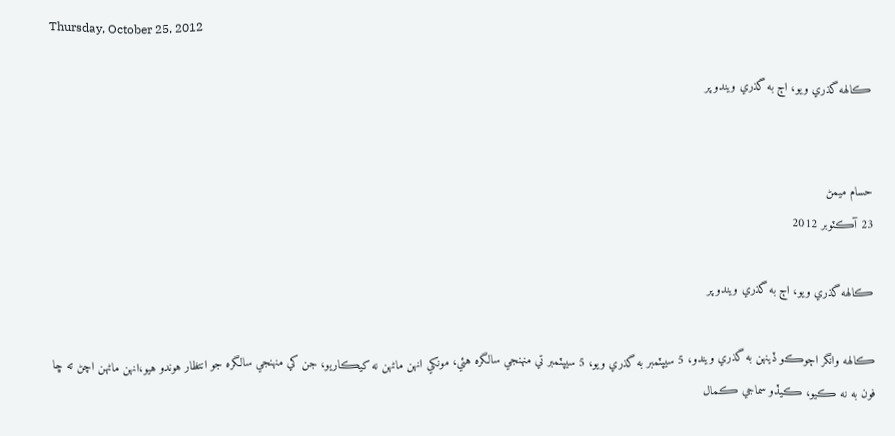Thursday, October 25, 2012

ڪالهه گذري ويو، اڄ به گذري ويندو پر


حسام ميمڻ
23 آڪٽوبر 2012

ڪالهه گذري ويو، اڄ به گذري ويندو پر

ڪالهه وانگر اڄوڪو ڏينهن به گذري ويندو، 5 سيپٽمبر به گذري ويو، 5 سيپٽمبر تي منهنجي سالگره هئي، مونکي انهن ماڻهن نه کيڪاريو، جن کي منهنجي سالگره جو انتظار هوندو هيو،انهن ماڻهن اچڻ ته ڇا فون به نه ڪيو، ڪيڏو سماجي ڪمال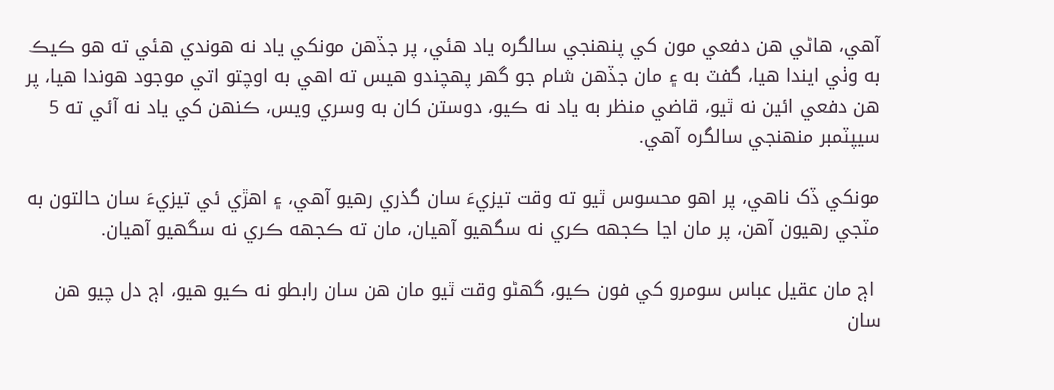آهي، هاڻي هن دفعي مون کي پنهنجي سالگره ياد هئي، پر جڏهن مونکي ياد نه هوندي هئي ته هو ڪيڪ به وٺي ايندا هيا، گفٽ به ۽ مان جڏهن شام جو گهر پهچندو هيس ته اهي به اوچتو اتي موجود هوندا هيا، پر هن دفعي ائين نه ٿيو، قاضي منظر به ياد نه ڪيو، دوستن کان به وسري ويس، ڪنهن کي ياد نه آئي ته 5 سيپٽمبر منهنجي سالگره آهي.

مونکي ڏک ناهي، پر اهو محسوس ٿيو ته وقت تيزيءَ سان گذري رهيو آهي، ۽ اهڙي ئي تيزيءَ سان حالتون به مٽجي رهيون آهن، پر مان اڃا ڪجهه ڪري نه سگهيو آهيان، مان ته ڪجهه ڪري نه سگهيو آهيان.

 اڄ مان عقيل عباس سومرو کي فون ڪيو، گهڻو وقت ٿيو مان هن سان رابطو نه ڪيو هيو، اڄ دل چيو هن سان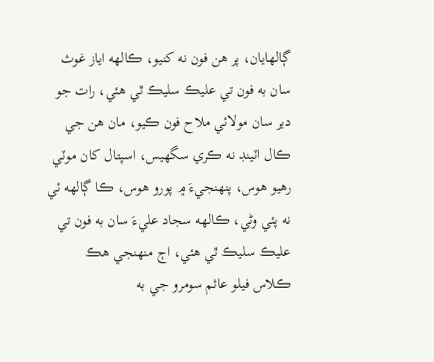ڳالهايان، پر هن فون نه کنيو، ڪالهه اياز غوث سان به فون تي عليڪ سليڪ ٿي هئي، رات جو دير سان مولائي ملاح فون ڪيو، مان هن جي ڪال اٽينڊ نه ڪري سگهيس، اسپتال کان موٽي رهيو هوس، پنهنجيءَ ۾ پورو هوس، ڪا ڳالهه ئي نه پئي وڻي، ڪالهه سجاد عليءَ سان به فون تي عليڪ سليڪ ٿي هئي، اڄ منهنجي هڪ ڪلاس فيلو عاثم سومرو جي به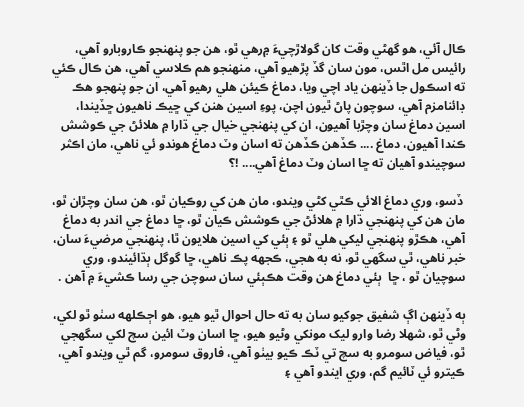ڪال آئي، هو گهڻي وقت کان گولاڙچيءَ ۾رهي ٿو، هن جو پنهنجو ڪاروبارو آهي، رائيس مل اٿس، مون سان گڏ پڙهيو آهي، منهنجو هم ڪلاسي آهي، هن ڪال ڪئي ته اسڪول جا ڏينهن ياد اچي ويا، دماغ ڪيئن هلي رهيو آهي، ان جو پنهجو هڪ  ڊائنامزم آهي، سوچون پاڻ ٿيون اچن، پوءِ اسين هنن کي ڇيڪ ناهيون ڇڏيندا، اسين دماغ سان وچڙبا آهيون، ان کي پنهنجي خيال جي ڌارا ۾ هلائڻ جي ڪوشش ڪندا آهيون، دماغ .... ڪڏهن ڪڏهن ته اسان وٽ دماغ هوندو ئي ناهي، مان اڪثر سوچيندو آهيان ته ڇا اسان وٽ دماغ آهي.... !؟

 ڏسو، وري دماغ الائي ڪٿي کڻي ويندو، مان هن کي روڪيان ٿو، هن سان وچڙان ٿو، مان هن کي پنهنجي ڌارا ۾ هلائڻ جي ڪوشش ڪيان ٿو، ڇا دماغ جي اندر به دماغ آهي، هڪڙو پنهنجي ليکي هلي ٿو ۽ ٻئي کي اسين هلايون ٿا، پنهنجي مرضيءَ سان، خبر ناهي، ٿي سگهي ٿو، نه به هجي، ڪجهه پڪ ناهي، ڇا گوگل ٻڌائيندو، وري سوچيان ٿو ، ڇا  ٻئي دماغ هن وقت هڪٻئي سان سوچن جي رسا ڪشيءَ ۾ آهن .

ٻه ڏينهن اڳ شفيق جوکيو سان به ته حال احوال ٿيو هيو، هو اڄڪلهه سٺو ٿو لکي، وڻي ٿو، شهلا رضا وارو ليک مونکي وڻيو هيو، ڇا اسان وٽ ائين سچ لکي سگهجي ٿو، فياض سومرو به سچ تي ٽڪ ڪيو بيٺو آهي، فاروق سومرو، گم ٿي ويندو آهي، ڪيترو ئي ٽائيم گم، وري ايندو آهي ۽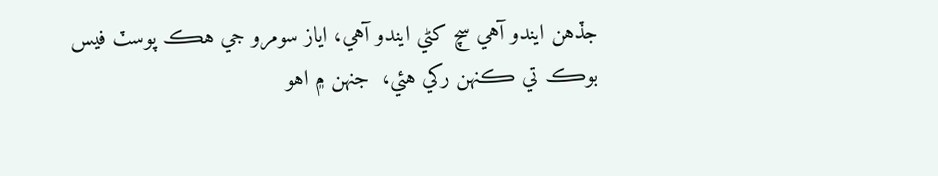جڏهن ايندو آهي سچ کڻي ايندو آهي، اياز سومرو جي هڪ پوسٽ فيس بوڪ تي ڪنهن رکي هئي،  جنهن ۾ اهو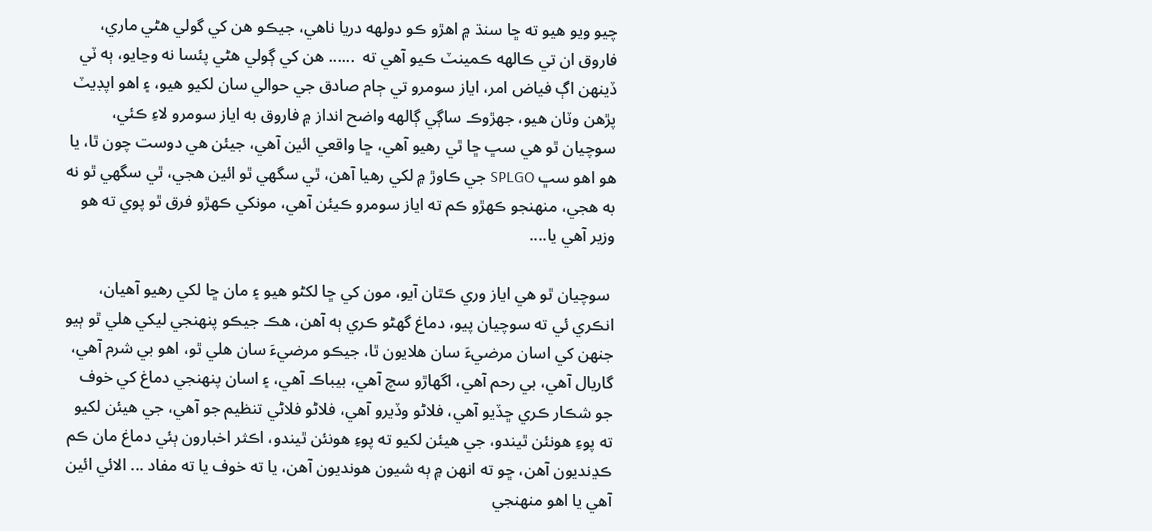چيو ويو هيو ته ڇا سنڌ ۾ اهڙو ڪو دولهه دريا ناهي، جيڪو هن کي گولي هڻي ماري، فاروق ان تي ڪالهه ڪمينٽ ڪيو آهي ته  ...... هن کي ڳولي هڻي پئسا نه وڃايو، ٻه ٽي ڏينهن اڳ فياض امر، اياز سومرو تي ڄام صادق جي حوالي سان لکيو هيو، ۽ اهو اپڊيٽ پڙهن وٽان هيو، جهڙوڪ ساڳي ڳالهه واضح انداز ۾ فاروق به اياز سومرو لاءِ ڪئي، سوچيان ٿو هي سڀ ڇا ٿي رهيو آهي، ڇا واقعي ائين آهي، جيئن هي دوست چون ٿا، يا هو اهو سڀ SPLGO جي ڪاوڙ ۾ لکي رهيا آهن، ٿي سگهي ٿو ائين هجي، ٿي سگهي ٿو نه به هجي، منهنجو ڪهڙو ڪم ته اياز سومرو ڪيئن آهي، مونکي ڪهڙو فرق ٿو پوي ته هو وزير آهي يا....

 سوچيان ٿو هي اياز وري ڪٿان آيو، مون کي ڇا لکڻو هيو ۽ مان ڇا لکي رهيو آهيان، انڪري ئي ته سوچيان پيو، دماغ گهڻو ڪري ٻه آهن، هڪ جيڪو پنهنجي ليکي هلي ٿو ٻيو جنهن کي اسان مرضيءَ سان هلايون ٿا، جيڪو مرضيءَ سان هلي ٿو، اهو بي شرم آهي، گاريال آهي، بي رحم آهي، اگهاڙو سچ آهي، بيباڪ آهي، ۽ اسان پنهنجي دماغ کي خوف جو شڪار ڪري ڇڏيو آهي، فلاڻو وڏيرو آهي، فلاڻو فلاڻي تنظيم جو آهي، جي هيئن لکيو ته پوءِ هونئن ٿيندو، جي هيئن لکيو ته پوءِ هونئن ٿيندو، اڪثر اخبارون ٻئي دماغ مان ڪم ڪڍنديون آهن، ڇو ته انهن ۾ ٻه شيون هونديون آهن، يا ته خوف يا ته مفاد ... الائي ائين آهي يا اهو منهنجي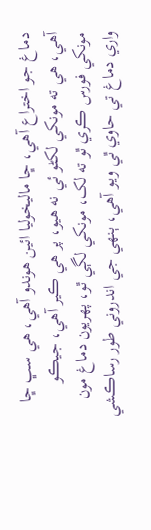دماغ جو اختراع آهي، ڇا ماليخوليا ائين هوندو آهي، هي سڀ ڇا آهي، هي ته مونکي لکڻو ئي نه هيو، پر هي ڪير آهي، جيڪو مونکي فورس ڪري ٿو ته لک، مونکي لڳي ٿو، پهريون دماغ مون واري دماغ تي حاوي ٿي ويو آهي، ٻنهي جي اندروني طور رساڪشي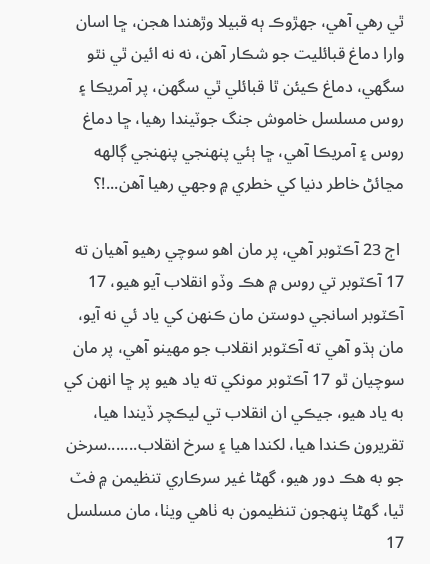ٿي رهي آهي، جهڙوڪ ٻه قبيلا وڙهندا هجن، ڇا اسان وارا دماغ قبائليت جو شڪار آهن، نه نه ائين ٿي نٿو  سگهي، دماغ ڪيئن ٿا قبائلي ٿي سگهن، پر آمريڪا ۽ روس مسلسل خاموش جنگ جوٽيندا رهيا، ڇا دماغ روس ۽ آمريڪا آهي، ڇا ٻئي پنهنجي پنهنجي ڳالهه مڃائڻ خاطر دنيا کي خطري ۾ وجهي رهيا آهن...!؟

 اڄ 23 آڪٽوبر آهي، پر مان اهو سوچي رهيو آهيان ته 17 آڪٽوبر تي روس ۾ هڪ وڏو انقلاب آيو هيو، 17 آڪٽوبر اسانجي دوستن مان ڪنهن کي ياد ئي نه آيو، مان ٻڌو آهي ته آڪٽوبر انقلاب جو مهينو آهي، پر مان سوچيان ٿو 17 آڪٽوبر مونکي ته ياد هيو پر ڇا انهن کي به ياد هيو، جيڪي ان انقلاب تي ليڪچر ڏيندا هيا، تقريرون ڪندا هيا، لکندا هيا ۽ سرخ انقلاب.......سرخن جو به هڪ دور هيو، گهڻا غير سرڪاري تنظيمن ۾ فٽ ٿيا، گهڻا پنهجون تنظيمون به ٺاهي ويٺا، مان مسلسل 17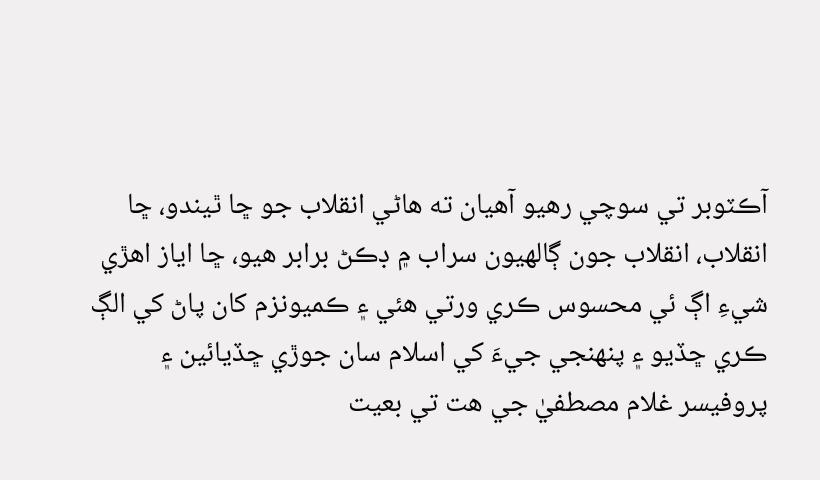آڪٽوبر تي سوچي رهيو آهيان ته هاڻي انقلاب جو ڇا ٿيندو، ڇا انقلاب، انقلاب جون ڳالهيون سراب ۾ ڊڪڻ برابر هيو، ڇا اياز اهڙي شيءِ اڳ ئي محسوس ڪري ورتي هئي ۽ ڪميونزم کان پاڻ کي الڳ ڪري ڇڏيو ۽ پنهنجي جيءَ کي اسلام سان جوڙي ڇڏيائين ۽ پروفيسر غلام مصطفيٰ جي هت تي بعيت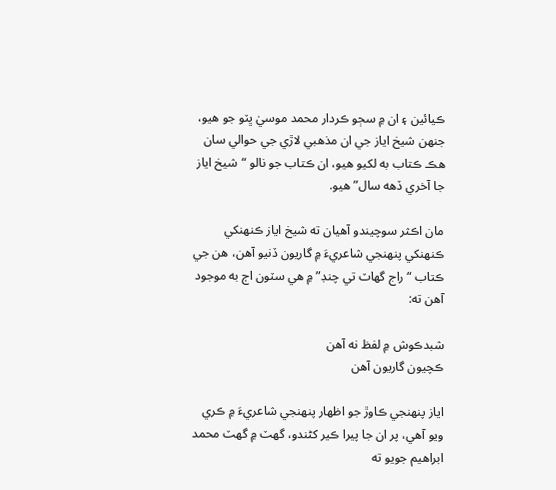ڪيائين ۽ ان ۾ سڄو ڪردار محمد موسيٰ ڀٽو جو هيو، جنهن شيخ اياز جي ان مذهبي لاڙي جي حوالي سان هڪ ڪتاب به لکيو هيو، ان ڪتاب جو نالو “شيخ اياز جا آخري ڏهه سال” هيو.

مان اڪثر سوچيندو آهيان ته شيخ اياز ڪنهنکي ڪنهنکي پنهنجي شاعريءَ ۾ گاريون ڏنيو آهن، هن جي ڪتاب “راج گهاٽ تي چنڊ” ۾ هي سٽون اڄ به موجود آهن ته:

شبدڪوش ۾ لفظ نه آهن
ڪچيون گاريون آهن

اياز پنهنجي ڪاوڙ جو اظهار پنهنجي شاعريءَ ۾ ڪري ويو آهي، پر ان جا پيرا ڪير کڻندو، گهٽ ۾ گهٽ محمد ابراهيم جويو ته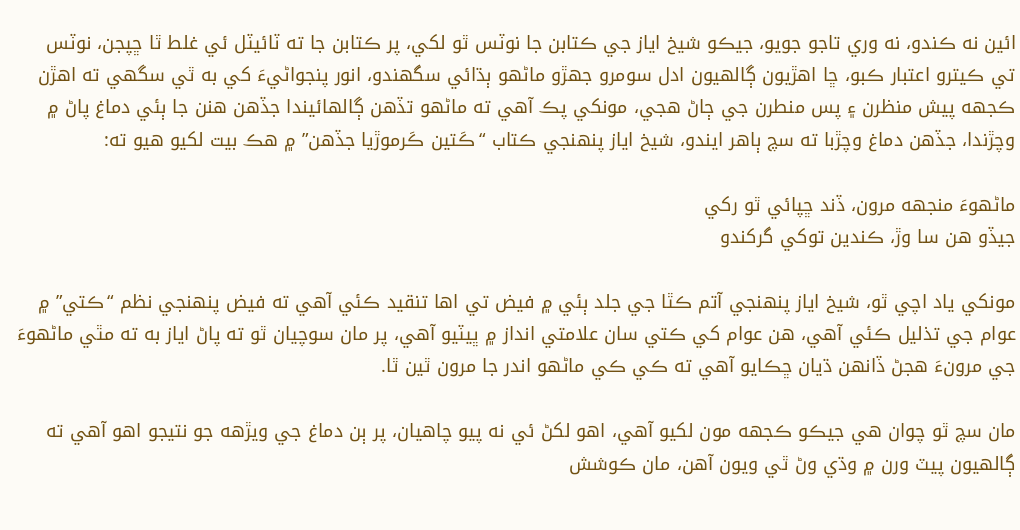ائين نه ڪندو، نه وري تاجو جويو، جيڪو شيخ اياز جي ڪتابن جا نوٽس ٿو لکي، پر ڪتابن جا ته ٽائيٽل ئي غلط ٿا ڇپجن، نوٽس تي ڪيترو اعتبار ڪبو، ڇا اهڙيون ڳالهيون ادل سومرو جهڙو ماڻهو ٻڌائي سگهندو، انور پنجواڻيءَ کي به ٿي سگهي ته اهڙن ڪجهه پيش منظرن ۽ پس منطرن جي ڄاڻ هجي، مونکي پڪ آهي ته ماڻهو تڏهن ڳالهائيندا جڏهن هنن جا ٻئي دماغ پاڻ ۾ وچڙندا، جڏهن دماغ وچڙبا ته سچ ٻاهر ايندو، شيخ اياز پنهنجي ڪتاب “ڪَتين ڪَرموڙيا جڏهن” ۾ هڪ بيت لکيو هيو ته:

ماڻهوءَ منجهه مرون، ڏند ڇپائي ٿو رکي
جيڏو هن سا وڙ، ڪندين توکي گرکندو

مونکي ياد اچي ٿو، شيخ اياز پنهنجي آتم ڪٿا جي جلد ٻئي ۾ فيض تي اها تنقيد ڪئي آهي ته فيض پنهنجي نظم “ڪتي” ۾ عوام جي تذليل ڪئي آهي، هن عوام کي ڪتي سان علامتي انداز ۾ ڀيٽيو آهي، پر مان سوچيان ٿو ته پاڻ اياز به ته مٿي ماڻهوءَ جي مرونءَ هجڻ ڏانهن ڌيان ڇڪايو آهي ته ڪي ڪي ماڻهو اندر جا مرون ٿين ٿا.

مان سچ ٿو چوان هي جيڪو ڪجهه مون لکيو آهي، اهو لکڻ ئي نه پيو چاهيان، پر ٻن دماغ جي ويڙهه جو نتيجو اهو آهي ته ڳالهيون پيٽ ورن ۾ وڌي وڻ ٿي ويون آهن، مان ڪوشش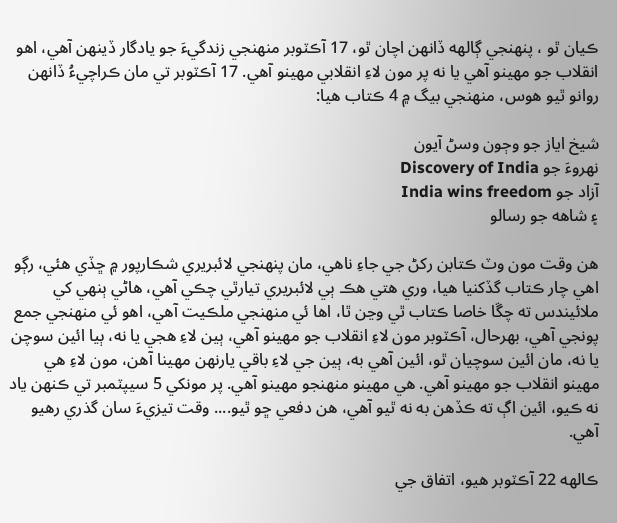ڪيان ٿو ، پنهنجي ڳالهه ڏانهن اچان ٿو، 17 آڪٽوبر منهنجي زندگيءَ جو يادگار ڏينهن آهي، اهو انقلاب جو مهينو آهي يا نه پر مون لاءِ انقلابي مهينو آهي. 17 آڪٽوبر تي مان ڪراچيءُ ڏانهن روانو ٿيو هوس، منهنجي بيگ ۾ 4 ڪتاب هيا:

شيخ اياز جو وڄون وسڻ آيون
نهروءَ جو Discovery of India
آزاد جو India wins freedom
۽ شاهه جو رسالو

هن وقت مون وٽ ڪتابن رکڻ جي جاءِ ناهي، مان پنهنجي لائبريري شڪارپور ۾ ڇڏي هئي، رڳو اهي چار ڪتاب گڏکنيا هيا، وري هتي هڪ ٻي لائبريري تيارٿي چڪي آهي، هاڻي ٻنهي کي ملائيندس ته چڱا خاصا ڪتاب ٿي وڃن ٿا، اها ئي منهنجي ملڪيت آهي، اهو ئي منهنجي جمع پونجي آهي، بهرحال، آڪٽوبر مون لاءِ انقلاب جو مهينو آهي، ٻين لاءِ هجي يا نه، ٻيا ائين سوچن يا نه، مان ائين سوچيان ٿو، ائين آهي به، ٻين جي لاءِ باقي يارنهن مهينا آهن، مون لاءِ هي مهينو انقلاب جو مهينو آهي. هي مهينو منهنجو مهينو آهي. پر مونکي 5 سيپٽمبر تي ڪنهن ياد نه ڪيو، ائين اڳ ته ڪڏهن به نه ٿيو آهي، هن دفعي ڇو ٿيو.... وقت تيزيءَ سان گذري رهيو آهي.

ڪالهه 22 آڪٽوبر هيو، اتفاق جي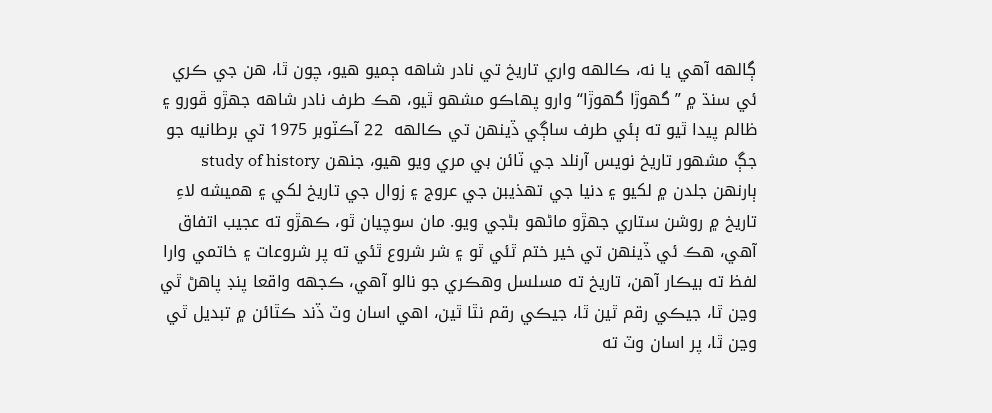ڳالهه آهي يا نه، ڪالهه واري تاريخ تي نادر شاهه ڄميو هيو، چون ٿا، هن جي ڪري ئي سنڌ ۾ ”گهوڙا گهوڙا“ وارو پهاڪو مشهو ٿيو، هڪ طرف نادر شاهه جهڙو ڦورو ۽ ظالم پيدا ٿيو ته ٻئي طرف ساڳي ڏينهن تي ڪالهه  22 آڪٽوبر 1975 تي برطانيه جو جڳ مشهور تاريخ نويس آرنلد جي ٽائن بي مري ويو هيو، جنهن study of history ٻارنهن جلدن ۾ لکيو ۽ دنيا جي تهذيبن جي عروج ۽ زوال جي تاريخ لکي ۽ هميشه لاءِ تاريخ ۾ روشن ستاري جهڙو ماڻهو بڻجي ويو. مان سوچيان ٿو، ڪهڙو ته عجيب اتفاق آهي، هڪ ئي ڏينهن تي خير ختم ٿئي ٿو ۽ شر شروع ٿئي ته پر شروعات ۽ خاتمي وارا لفظ ته بيڪار آهن، تاريخ ته مسلسل وهڪري جو نالو آهي، ڪجهه واقعا پنڊ پاهڻ ٿي وڃن ٿا، جيڪي رقم ٿين ٿا، جيڪي رقم نٿا ٿين، اهي اسان وٽ ڏند ڪٿائن ۾ تبديل ٿي وڃن ٿا، پر اسان وٽ ته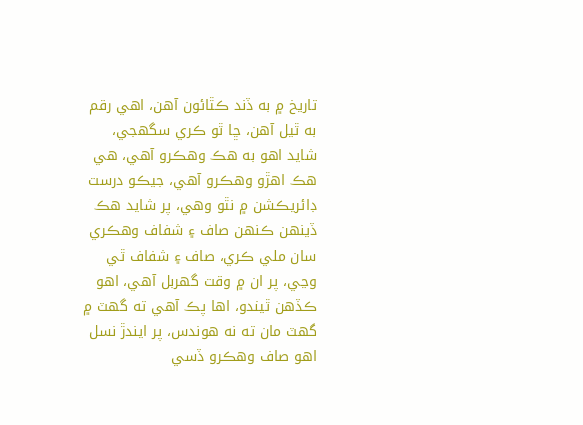تاريخ ۾ به ڏند ڪٿائون آهن، اهي رقم به ٿيل آهن، ڇا ٿو ڪري سگهجي، شايد اهو به هڪ وهڪرو آهي، هي هڪ اهڙو وهڪرو آهي، جيڪو درست ڊائريڪشن ۾ نٿو وهي، پر شايد هڪ ڏينهن ڪنهن صاف ۽ شفاف وهڪري سان ملي ڪري، صاف ۽ شفاف ٿي وڃي، پر ان ۾ وقت گهربل آهي، اهو ڪڏهن ٿيندو، اها پڪ آهي ته گهٽ ۾ گهٽ مان ته نه هوندس، پر ايندڙ نسل اهو صاف وهڪرو ڏسي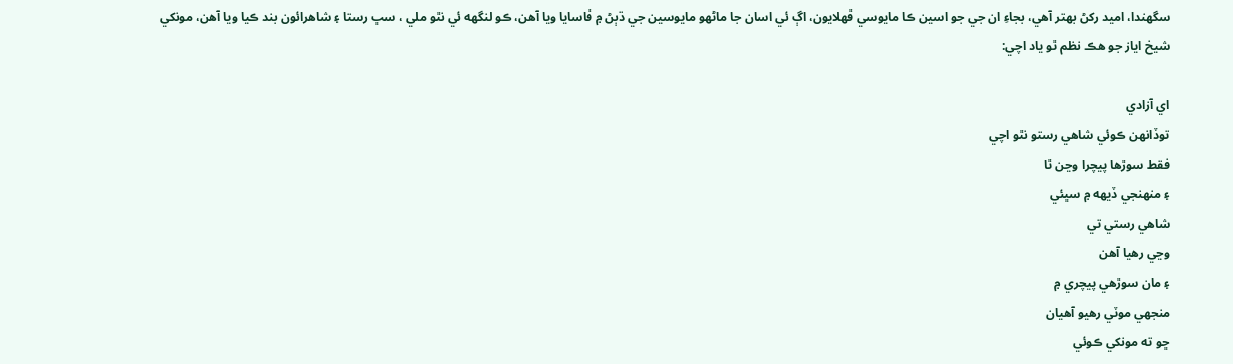سگهندا، اميد رکڻ بهتر آهي، بجاءِ ان جي جو اسين ڪا مايوسي ڦهلايون، اڳ ئي اسان جا ماڻهو مايوسين جي ڌٻڻ ۾ ڦاسايا ويا آهن، ڪو لنگهه ئي نٿو ملي ، سڀ رستا ۽ شاهرائون بند ڪيا ويا آهن، مونکي شيخ اياز جو هڪ نظم ٿو ياد اچي:

اي آزادي
توڏانهن ڪوئي شاهي رستو نٿو اچي
فقط سوڙها پيچرا وڃن ٿا
۽ منهنجي ڏيهه ۾ سڀئي
شاهي رستي تي
وڃي رهيا آهن
۽ مان سوڙهي پيچري ۾
منجهي موٽي رهيو آهيان
ڇو ته مونکي ڪوئي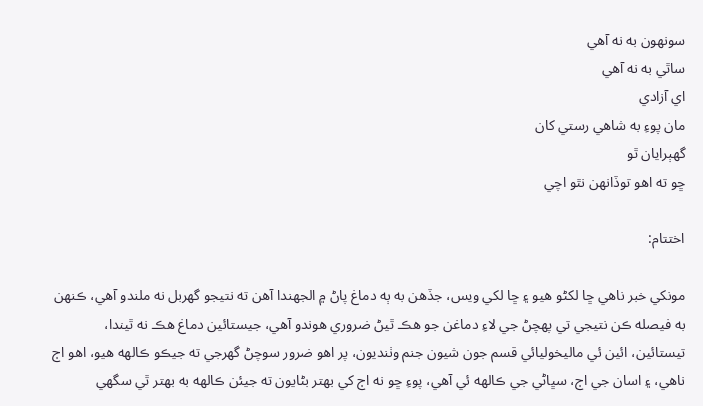سونهون به نه آهي
ساٿي به نه آهي
اي آزادي
مان پوءِ به شاهي رستي کان
گهٻرايان ٿو
ڇو ته اهو توڏانهن نٿو اچي

اختتام:

مونکي خبر ناهي ڇا لکڻو هيو ۽ ڇا لکي ويس، جڏهن به ٻه دماغ پاڻ ۾ الجهندا آهن ته نتيجو گهربل نه ملندو آهي، ڪنهن به فيصله ڪن نتيجي تي پهچڻ جي لاءِ دماغن جو هڪ ٿيڻ ضروري هوندو آهي، جيستائين دماغ هڪ نه ٿيندا، تيستائين، ائين ئي ماليخوليائي قسم جون شيون جنم وٺنديون، پر اهو ضرور سوچڻ گهرجي ته جيڪو ڪالهه هيو، اهو اڄ ناهي، ۽ اسان جي اڄ، سڀاڻي جي ڪالهه ئي آهي، پوءِ ڇو نه اڄ کي بهتر بڻايون ته جيئن ڪالهه به بهتر ٿي سگهي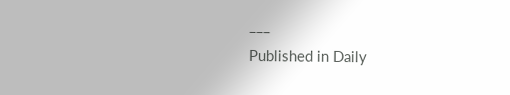___
Published in Daily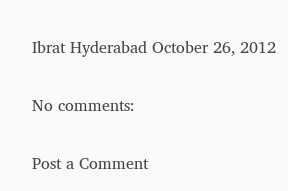Ibrat Hyderabad October 26, 2012

No comments:

Post a Comment